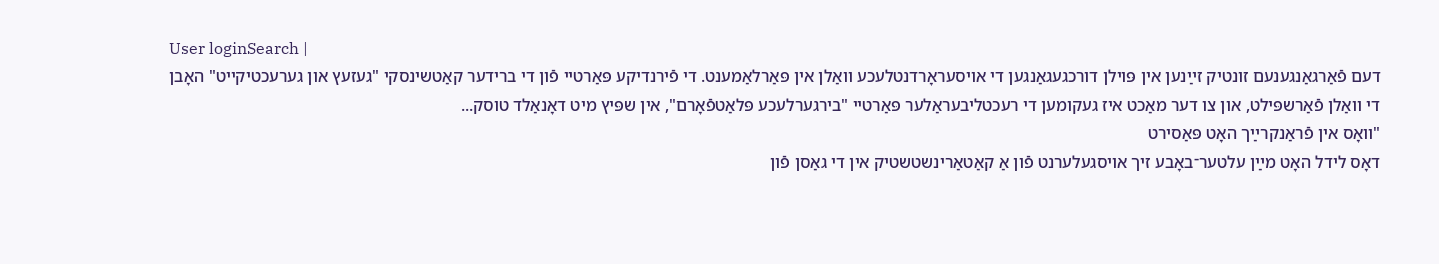User loginSearch |
דעם פֿאַרגאַנגענעם זונטיק זײַנען אין פּוילן דורכגעגאַנגען די אויסעראָרדנטלעכע וואַלן אין פּאַרלאַמענט. די פֿירנדיקע פּאַרטיי פֿון די ברידער קאַטשינסקי "געזעץ און גערעכטיקייט" האָבן די וואַלן פֿאַרשפּילט, און צו דער מאַכט איז געקומען די רעכטליבעראַלער פּאַרטיי "בירגערלעכע פּלאַטפֿאָרם", אין שפּיץ מיט דאָנאַלד טוסק...
"וואָס אין פֿראַנקרײַך האָט פּאַסירט
דאָס לידל האָט מײַן עלטער־באָבע זיך אויסגעלערנט פֿון אַ קאַטאַרינשטשטיק אין די גאַסן פֿון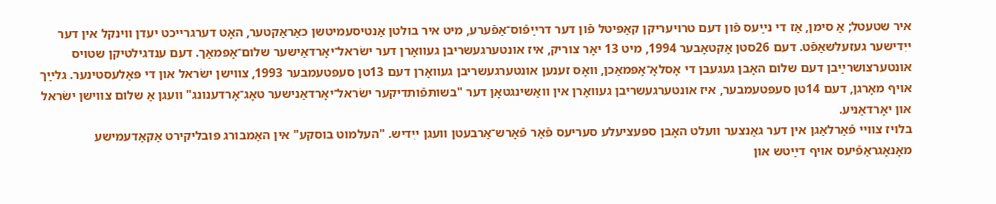איר שטעטל; אַ סימן, אַז די נײַעס פֿון דעם טרויעריקן קאַפּיטל פֿון דער דרײַפֿוס־אַפֿערע, מיט איר בולטן אַנטיסעמיטשן כאַראַקטער, האָט דערגרייכט יעדן ווינקל אין דער ייִדישער געזעלשאַפֿט. דעם 26סטן אָקטאָבער 1994, מיט 13 יאָר צוריק, איז אונטערגעשריבן געוואָרן דער ישׂראל־יאָרדאַישער שלום־אָפּמאַך. דעם ענדגילטיקן שטויס אונטערצושרײַבן דעם שלום האָבן געגעבן די אָסלאָ־אָפּמאַכן, וואָס זענען אונטערגעשריבן געוואָרן דעם 13טן סעפּטעמבער 1993, צווישן ישׂראל און די פּאַלעסטינער. גלײַך אויף מאָרגן, דעם 14טן סעפּטעמבער, איז אונטערגעשריבן געוואָרן אין וואַשינגטאָן דער "בשותּפֿותדיקער ישׂראל־יאָרדאַנישער טאָג־אָרדענונג" וועגן אַ שלום צווישן ישׂראל און יאָרדאַניע.
בלויז צוויי פֿאַרלאַגן אין דער גאַנצער וועלט האָבן ספּעציעלע סעריעס פֿאַר פֿאָרש־אַרבעטן וועגן ייִדיש. "העלמוט בוסקע" אין האַמבורג פּובליקירט אַקאַדעמישע מאָנאָגראַפֿיעס אויף דײַטש און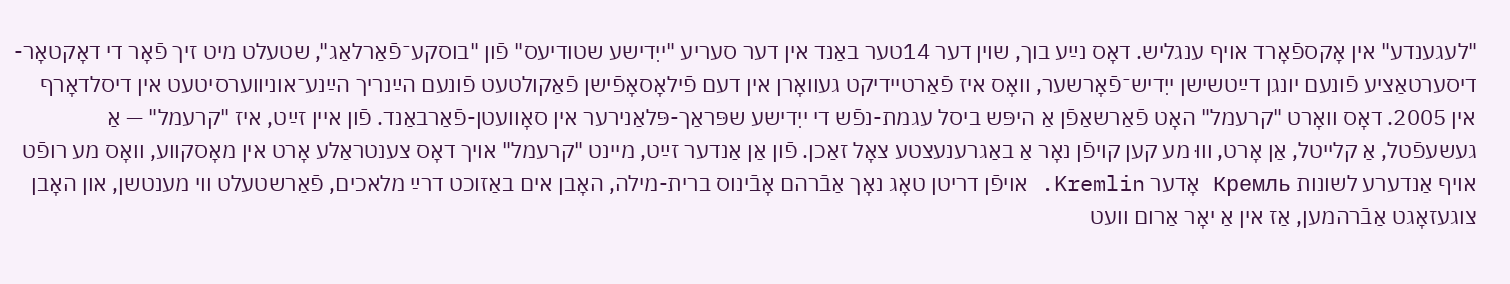"לעגענדע" אין אָקספֿאָרד אויף ענגליש. דאָס נײַע בוך, שוין דער 14טער באַנד אין דער סעריע "ייִדישע שטודיעס" פֿון "בוסקע־פֿאַרלאַג", שטעלט מיט זיך פֿאָר די דאָקטאָר-דיסערטאַציע פֿונעם יונגן דײַטשישן ייִדיש־פֿאָרשער, וואָס איז פֿאַרטיידיקט געוואָרן אין דעם פֿילאָסאָפֿישן פֿאַקולטעט פֿונעם הײַנריך הײַנע־אוניווערסיטעט אין דיסלדאָרף אין 2005. דאָס וואָרט "קרעמל" האָט פֿאַרשאַפֿן אַ היפּש ביסל עגמת-נפֿש די ייִדישע שפּראַך-פּלאַנירער אין סאָוועטן-פֿאַרבאַנד. פֿון איין זײַט, איז "קרעמל" — אַ געשעפֿטל, אַ קלייטל, אַן אָרט, וווּ מע קען קויפֿן נאָר אַ באַגרענעצטע צאָל זאַכן. פֿון אַן אַנדער זײַט, מיינט "קרעמל" אויך דאָס צענטראַלע אָרט אין מאָסקווע, וואָס מע רופֿט אויף אַנדערע לשונות Кремль אָדער Kremlin. אויפֿן דריטן טאָג נאָך אַבֿרהם אָבֿינוס ברית-מילה, האָבן אים באַזוכט דרײַ מלאכים, פֿאַרשטעלט ווי מענטשן, און האָבן צוגעזאָגט אַבֿרהמען, אַז אין אַ יאָר אַרום וועט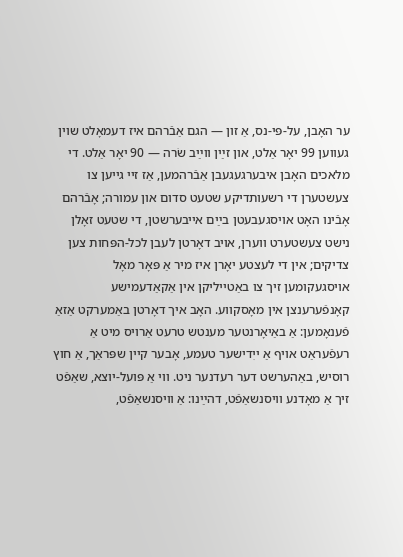ער האָבן, על-פּי-נס, אַ זון — הגם אַבֿרהם איז דעמאָלט שוין געווען 99 יאָר אַלט, און זײַן ווײַב שׂרה — 90 יאָר אַלט. די מלאכים האָבן איבערגעגעבן אַבֿרהמען, אַז זיי גייען צו צעשטערן די רשעותדיקע שטעט סדום און עמורה; אָבֿרהם אָבֿינו האָט אויסגעבעטן בײַם אייבערשטן, די שטעט זאָלן נישט צעשטערט ווערן, אויב דאָרטן לעבן לכל-הפּחות צען צדיקים; אין די לעצטע יאָרן איז מיר אַ פּאָר מאָל אויסגעקומען זיך צו באַטייליקן אין אַקאַדעמישע קאָנפֿערענצן אין מאָסקווע. האָב איך דאָרטן באַמערקט אַזאַ פֿענאָמען: אַ באַיאָרנטער מענטש טרעט אַרויס מיט אַ רעפֿעראַט אויף אַ ייִדישער טעמע, אָבער קיין שפּראַך, אַ חוץ רוסיש, באַהערשט דער רעדנער ניט. ווי אַ פּועל-יוצא, שאַפֿט זיך אַ מאָדנע וויסנשאַפֿט, דהײַנו: אַ וויסנשאַפֿט,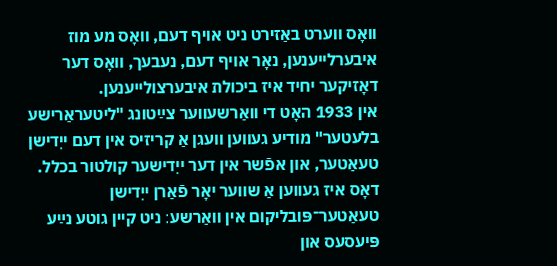וואָס ווערט באַזירט ניט אויף דעם, וואָס מע מוז איבערלייענען, נאָר אויף דעם, נעבעך, וואָס דער דאָזיקער יחיד איז ביכולת איבערצולייענען.
אין 1933 האָט די וואַרשעווער צײַטונג "ליטעראַרישע בלעטער" מודיע געווען וועגן אַ קריזיס אין דעם ייִדישן טעאַטער, און אפֿשר אין דער ייִדישער קולטור בכלל. דאָס איז געווען אַ שווער יאָר פֿאַרן ייִדישן טעאַטער־פּובליקום אין וואַרשע׃ ניט קיין גוטע נײַע פּיעסעס און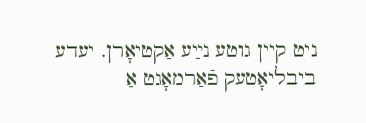ניט קיין גוטע נײַע אַקטיאָרן. יעדע ביבליאָטעק פֿאַרמאָגט אַ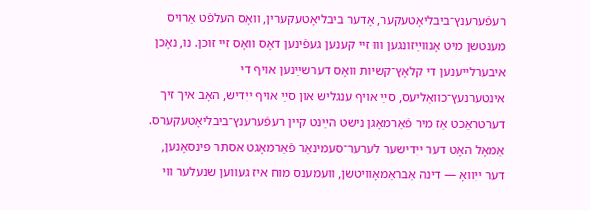רעפֿערענץ־ביבליאָטעקער, אָדער ביבליאָטעקערין, וואָס העלפֿט אַרויס מענטשן מיט אָנווײַזונגען וווּ זיי קענען געפֿינען דאָס וואָס זיי זוכן. נו, נאָכן איבערלייענען די קלאָץ־קשיות וואָס דערשײַנען אויף די אינטערנעץ־כוואַליעס, סײַ אויף ענגליש און סײַ אויף ייִדיש, האָב איך זיך דערטראַכט אַז מיר פֿאַרמאָגן נישט הײַנט קיין רעפֿערענץ־ביבליאָטעקערס. אַמאָל האָט דער ייִדישער לערער־סעמינאַר פֿאַרמאָגט אסתּר פּינסאָנען, דער ייִוואָ — דינה אַבראַמאָוויטשן, וועמענס מוח איז געווען שנעלער ווי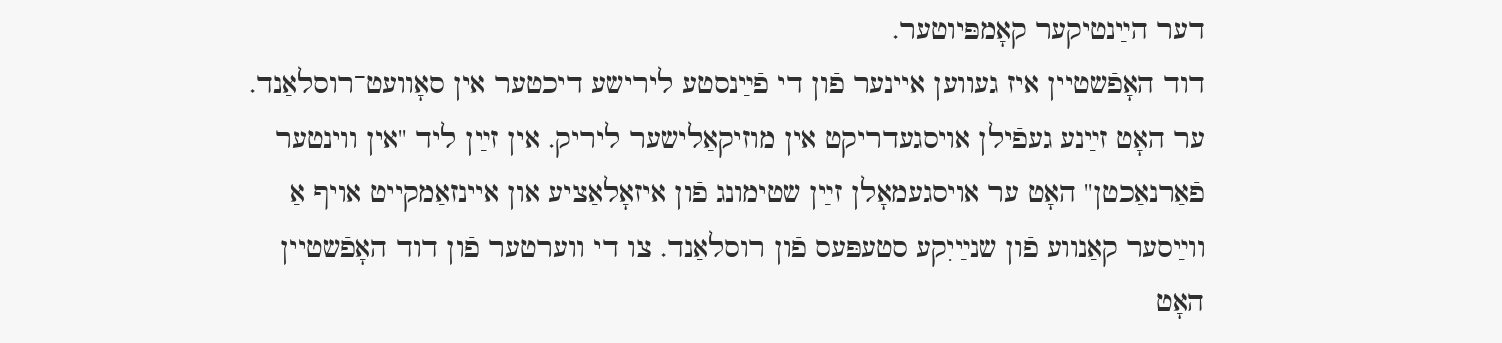דער הײַנטיקער קאָמפּיוטער.
דוד האָפֿשטיין איז געווען איינער פֿון די פֿײַנסטע לירישע דיכטער אין סאָוועט־רוסלאַנד. ער האָט זײַנע געפֿילן אויסגעדריקט אין מוזיקאַלישער ליריק. אין זײַן ליד "אין ווינטער פֿאַרנאַכטן" האָט ער אויסגעמאָלן זײַן שטימונג פֿון איזאָלאַציע און איינזאַמקייט אויף אַ ווײַסער קאַנווע פֿון שנײַיִקע סטעפּעס פֿון רוסלאַנד. צו די ווערטער פֿון דוד האָפֿשטיין האָט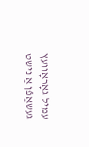עמיל גאָראָוועץ געשאַפֿן אַ נישט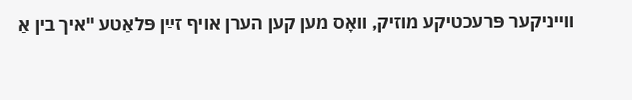ווייניקער פּרעכטיקע מוזיק, וואָס מען קען הערן אויף זײַן פּלאַטע "איך בין אַ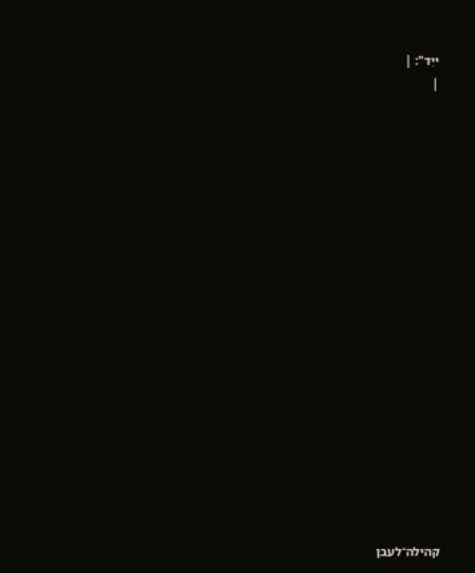ייִד": |
|



















קהילה־לעבן